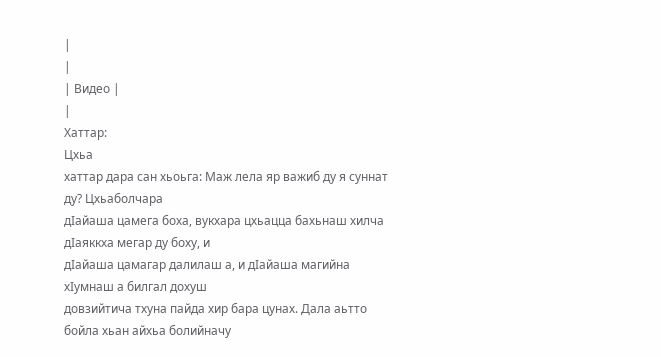|
|
| Видео |
|
Хаттар:
Цхьа
хаттар дара сан хьоьга: Маж лела яр важиб ду я суннат ду? Цхьаболчара
дIайаша цамега боха, вукхара цхьацца бахьнаш хилча дIаяккха мегар ду боху, и
дIайаша цамагар далилаш а, и дIайаша магийна хIумнаш а билгал дохуш
довзийтича тхуна пайда хир бара цунах. Дала аьтто бойла хьан айхьа болийначу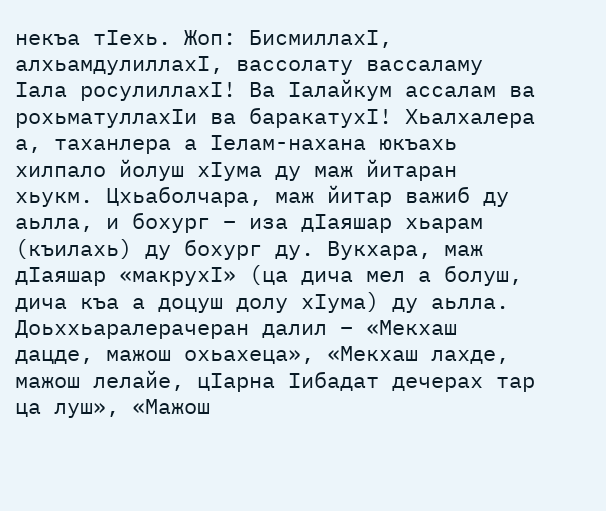некъа тIехь. Жоп: БисмиллахI, алхьамдулиллахI, вассолату вассаламу Iала росулиллахI! Ва Iалайкум ассалам ва рохьматуллахIи ва баракатухI! Хьалхалера а, таханлера а Iелам-нахана юкъахь хилпало йолуш хIума ду маж йитаран хьукм. Цхьаболчара, маж йитар важиб ду аьлла, и бохург – иза дIаяшар хьарам (къилахь) ду бохург ду. Вукхара, маж дIаяшар «макрухI» (ца дича мел а болуш, дича къа а доцуш долу хIума) ду аьлла. Доьххьаралерачеран далил – «Мекхаш дацде, мажош охьахеца», «Мекхаш лахде, мажош лелайе, цIарна Iибадат дечерах тар ца луш», «Мажош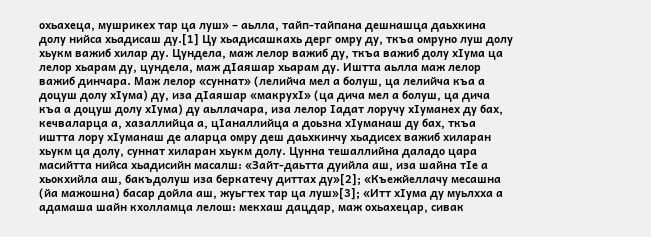охьахеца, мушрикех тар ца луш» – аьлла, тайп-тайпана дешнашца даьхкина долу нийса хьадисаш ду.[1] Цу хьадисашкахь дерг омру ду, ткъа омруно луш долу хьукм важиб хилар ду. Цундела, маж лелор важиб ду, ткъа важиб долу хIума ца лелор хьарам ду, цундела, маж дIаяшар хьарам ду. Иштта аьлла маж лелор важиб динчара. Маж лелор «суннат» (лелийча мел а болуш, ца лелийча къа а доцуш долу хIума) ду, иза дIаяшар «макрухI» (ца дича мел а болуш, ца дича къа а доцуш долу хIума) ду аьллачара, иза лелор Iадат лоручу хIуманех ду бах, кечваларца а, хазаллийца а, цIаналлийца а доьзна хIуманаш ду бах, ткъа иштта лору хIуманаш де аларца омру деш даьхкинчу хьадисех важиб хиларан хьукм ца долу, суннат хиларан хьукм долу. Цунна тешаллийна даладо цара масийтта нийса хьадисийн масалш: «Зайт-даьтта дуийла аш, иза шайна тIе а хьокхийла аш, бакъдолуш иза беркатечу диттах ду»[2]; «Къежйеллачу месашна (йа мажошна) басар дойла аш, жуьгтех тар ца луш»[3]; «Итт хIума ду муьлхха а адамаша шайн кхолламца лелош: мекхаш дацдар, маж охьахецар, сивак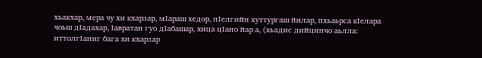хьакхар, мера чу хи кхарзар, мIараш хедор, пIелгийн хуттургаш йилар, пхьаьрса кIелара чоьш дIадахар, Iавратан гуо дIабашар, хица цIано йар а, (хьадис дийцинчо аьлла: иттолгIаниг бага хи кхарзар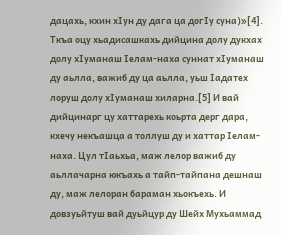дацахь, кхин хIун ду дага ца догIу суна)»[4]. Ткъа оцу хьадисашкахь дийцина долу дукхах долу хIуманаш Iелам-наха суннат хIуманаш ду аьлла, важиб ду ца аьлла, уьш Iадатех лоруш долу хIуманаш хиларна.[5] И вай дийцинарг цу хаттарехь коьрта дерг дара, кхечу некъашца а толлуш ду и хаттар Iелам-наха. Цул тIаьхьа, маж лелор важиб ду аьллачарна юкъахь а тайп-тайпана дешнаш ду, маж лелоран бараман хьокъехь. И довзуьйтуш вай дуьйцур ду Шейх Мухьаммад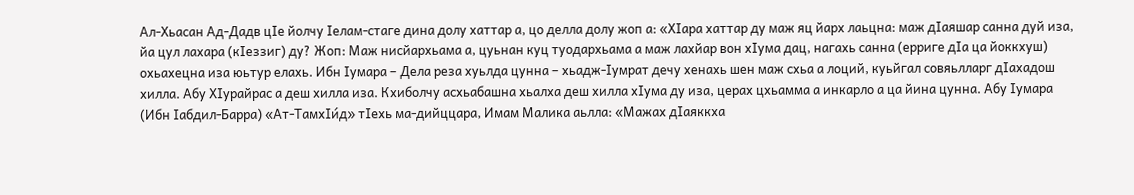Ал-Хьасан Ад-Дадв цIе йолчу Iелам-стаге дина долу хаттар а, цо делла долу жоп а: «ХIара хаттар ду маж яц йарх лаьцна: маж дIаяшар санна дуй иза, йа цул лахара (кIеззиг) ду? Жоп: Маж нисйархьама а, цуьнан куц туодархьама а маж лахйар вон хIума дац, нагахь санна (ерриге дIа ца йоккхуш) охьахецна иза юьтур елахь. Ибн Iумара – Дела реза хуьлда цунна – хьадж-Iумрат дечу хенахь шен маж схьа а лоций, куьйгал совяьлларг дIахадош хилла. Абу ХIурайрас а деш хилла иза. Кхиболчу асхьабашна хьалха деш хилла хIума ду иза, церах цхьамма а инкарло а ца йина цунна. Абу Iумара (Ибн Iабдил-Барра) «Ат-ТамхIи́д» тIехь ма-дийццара, Имам Малика аьлла: «Мажах дIаяккха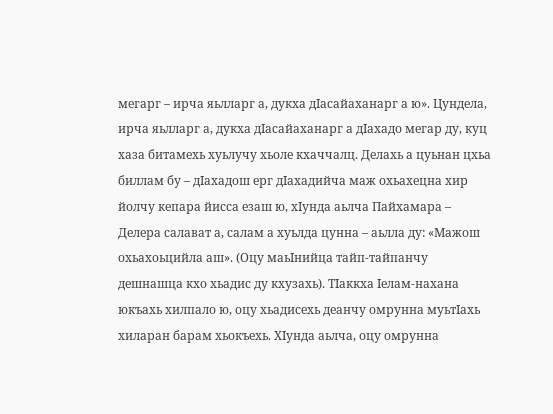мегарг – ирча яьлларг а, дукха дIасайаханарг а ю». Цундела, ирча яьлларг а, дукха дIасайаханарг а дIахадо мегар ду, куц хаза битамехь хуьлучу хьоле кхаччалц. Делахь а цуьнан цхьа биллам бу – дIахадош ерг дIахадийча маж охьахецна хир йолчу кепара йисса езаш ю, хIунда аьлча Пайхамара – Делера салават а, салам а хуьлда цунна – аьлла ду: «Мажош охьахоьцийла аш». (Оцу маьIнийца тайп-тайпанчу дешнашца кхо хьадис ду кхузахь). ТIаккха Iелам-нахана юкъахь хилпало ю, оцу хьадисехь деанчу омрунна муьтIахь хиларан барам хьокъехь. ХIунда аьлча, оцу омрунна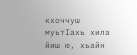кхоччуш муьтIахь хила йиш ю, хьайн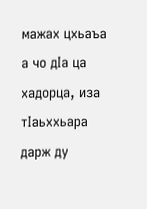мажах цхьаъа а чо дIа ца хадорца, иза тIаьххьара дарж ду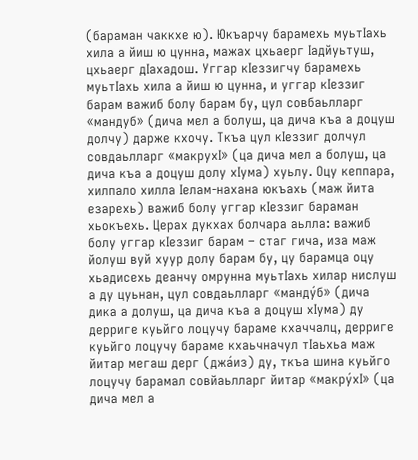(бараман чаккхе ю). Юкъарчу барамехь муьтIахь хила а йиш ю цунна, мажах цхьаерг Iадйуьтуш, цхьаерг дIахадош. Уггар кIеззигчу барамехь муьтIахь хила а йиш ю цунна, и уггар кIеззиг барам важиб болу барам бу, цул совбаьлларг «мандуб» (дича мел а болуш, ца дича къа а доцуш долчу) дарже кхочу. Ткъа цул кIеззиг долчул совдаьлларг «макрухI» (ца дича мел а болуш, ца дича къа а доцуш долу хIума) хуьлу. Оцу кеппара, хилпало хилла Iелам-нахана юкъахь (маж йита езарехь) важиб болу уггар кIеззиг бараман хьокъехь. Церах дукхах болчара аьлла: важиб болу уггар кIеззиг барам – стаг гича, иза маж йолуш вуй хуур долу барам бу, цу барамца оцу хьадисехь деанчу омрунна муьтIахь хилар нислуш а ду цуьнан, цул совдаьлларг «манду́б» (дича дика а долуш, ца дича къа а доцуш хIума) ду дерриге куьйго лоцучу бараме кхаччалц, дерриге куьйго лоцучу бараме кхаьчначул тIаьхьа маж йитар мегаш дерг (джа́из) ду, ткъа шина куьйго лоцучу барамал совйаьлларг йитар «макру́хI» (ца дича мел а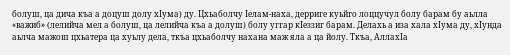болуш, ца дича къа а доцуш долу хIума) ду. Цхьаболчу Iелам-наха, дерриге куьйго лоццучул болу барам бу аьлла «важиб» (лелийча мел а болуш, ца лелийча къа а долуш) болу уггар кIеззиг барам. Делахь а иза хала хIума ду, хIунда аьлча мажош цхьатера ца хуьлу дела, ткъа цхьаболчу нахана маж яла а ца йолу. Ткъа, АллахIа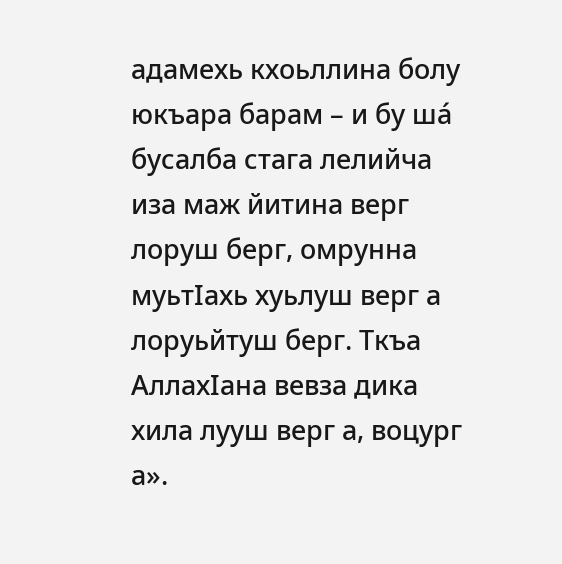адамехь кхоьллина болу юкъара барам – и бу ша́ бусалба стага лелийча иза маж йитина верг лоруш берг, омрунна муьтIахь хуьлуш верг а лоруьйтуш берг. Ткъа АллахIана вевза дика хила лууш верг а, воцург а».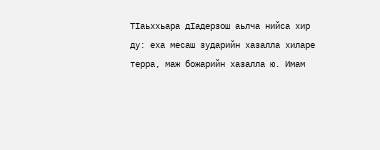ТIаьххьара дIадерзош аьлча нийса хир ду: еха месаш зударийн хазалла хиларе терра, маж божарийн хазалла ю. Имам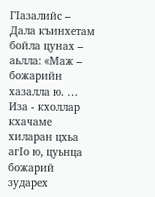ГIазалийс – Дала къинхетам бойла цунах – аьлла: «Маж – божарийн хазалла ю. … Иза - кхоллар кхачаме хиларан цхьа агIо ю, цуьнца божарий зударех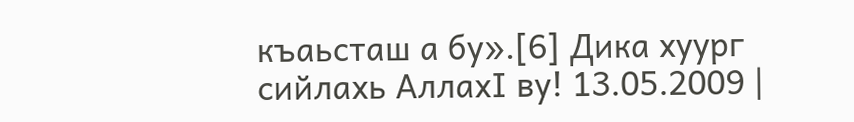къаьсташ а бу».[6] Дика хуург сийлахь АллахI ву! 13.05.2009 |